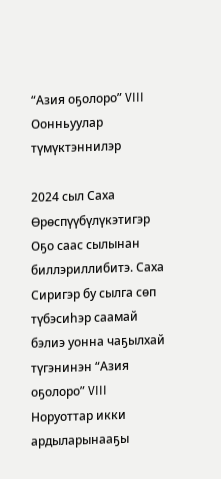“Азия оҕолоро” VIII Оонньуулар түмүктэннилэр

2024 сыл Саха Өрөспүүбүлүкэтигэр Оҕо саас сылынан биллэриллибитэ. Саха Сиригэр бу cылга сөп түбэсиһэр саамай бэлиэ уонна чаҕылхай түгэнинэн “Азия оҕолоро” VIII Норуоттар икки ардыларынааҕы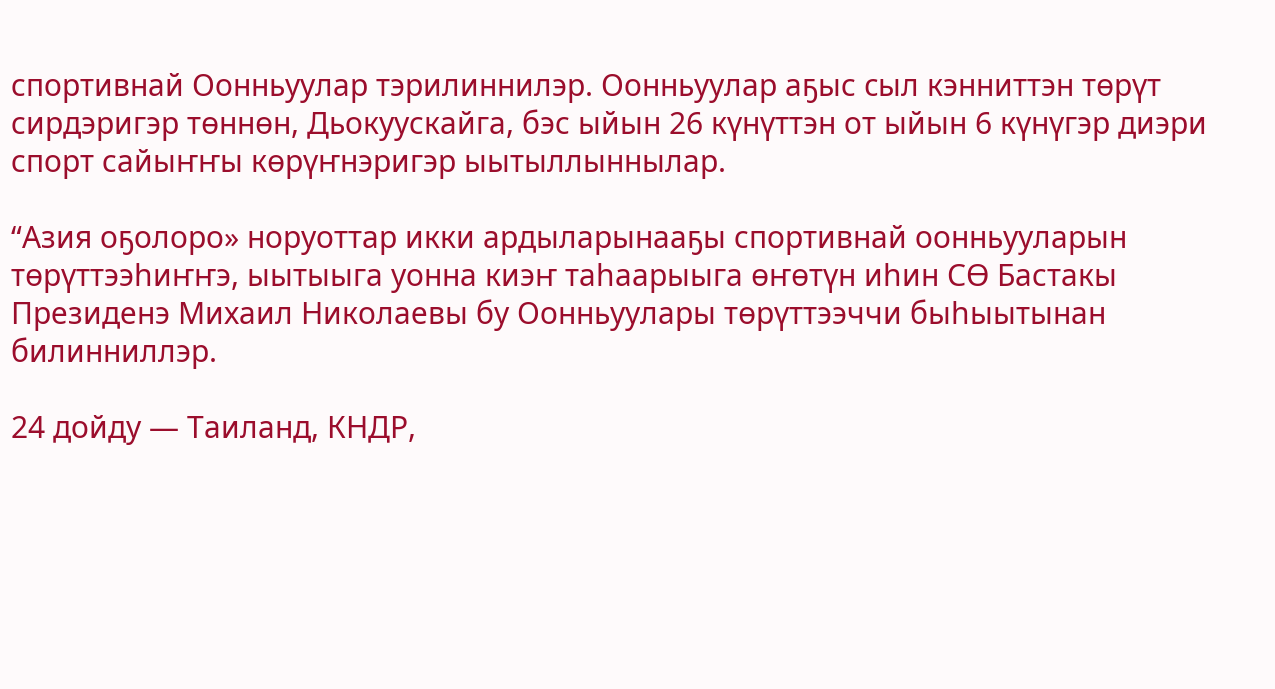спортивнай Оонньуулар тэрилиннилэр. Оонньуулар аҕыс cыл кэнниттэн төрүт сирдэригэр төннөн, Дьокуускайга, бэс ыйын 26 күнүттэн от ыйын 6 күнүгэр диэри спорт сайыҥҥы көрүҥнэригэр ыытыллыннылар.

“Азия оҕолоро» норуоттар икки ардыларынааҕы спортивнай оонньууларын төрүттээһиҥҥэ, ыытыыга уонна киэҥ таһаарыыга өҥөтүн иһин СӨ Бастакы Президенэ Михаил Николаевы бу Оонньуулары төрүттээччи быһыытынан билинниллэр.

24 дойду — Таиланд, КНДР,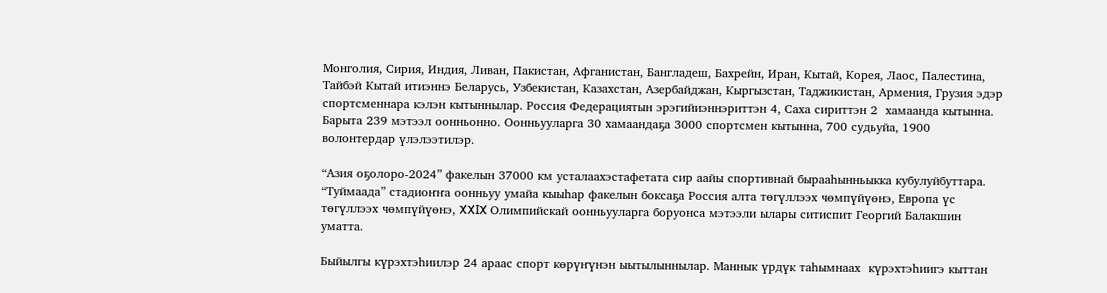Монголия, Сирия, Индия, Ливан, Пакистан, Афганистан, Бангладеш, Бахрейн, Иран, Кытай, Корея, Лаос, Палестина, Тайбэй Кытай итиэннэ Беларусь, Узбекистан, Казахстан, Азербайджан, Кыргызстан, Таджикистан, Армения, Грузия эдэр спортсменнара кэлэн кытыннылар. Россия Федерациятын эрэгийиэннэриттэн 4, Саха сириттэн 2  хамаанда кытынна. Барыта 239 мэтээл оонньонно. Оонньууларга 30 хамаандаҕа 3000 спортсмен кытынна, 700 судьуйа, 1900 волонтердар үлэлээтилэр.

“Азия оҕолоро-2024” факелын 37000 км усталаахэстафетата сир аайы спортивнай бырааһынньыкка кубулуйбуттара. “Туймаада” стадиоҥҥа оонньуу умайа кыыһар факелын боксаҕа Россия алта төгүллээх чөмпүйүөнэ, Европа үс төгүллээх чөмпүйүөнэ, XXIX Олимпийскай оонньууларга боруонса мэтээли ылары ситиспит Георгий Балакшин уматта.

Быйылгы күрэхтэһиилэр 24 араас спорт көрүҥүнэн ыытылыннылар. Маннык үрдүк таһымнаах  күрэхтэһиигэ кыттан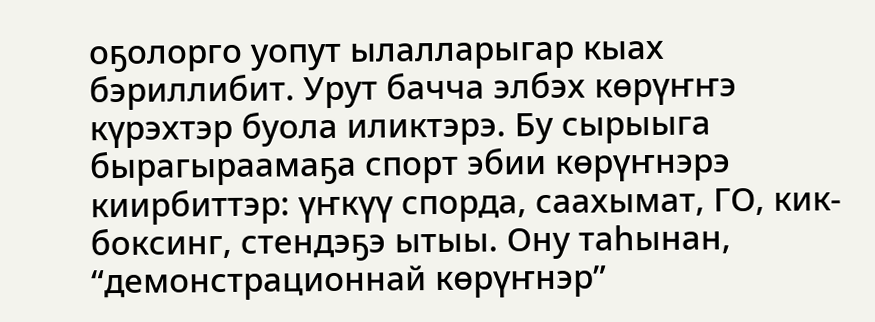оҕолорго уопут ылалларыгар кыах бэриллибит. Урут бачча элбэх көрүҥҥэ күрэхтэр буола иликтэрэ. Бу сырыыга бырагыраамаҕа спорт эбии көрүҥнэрэ киирбиттэр: үҥкүү спорда, саахымат, ГО, кик-боксинг, стендэҕэ ытыы. Ону таһынан, “демонстрационнай көрүҥнэр”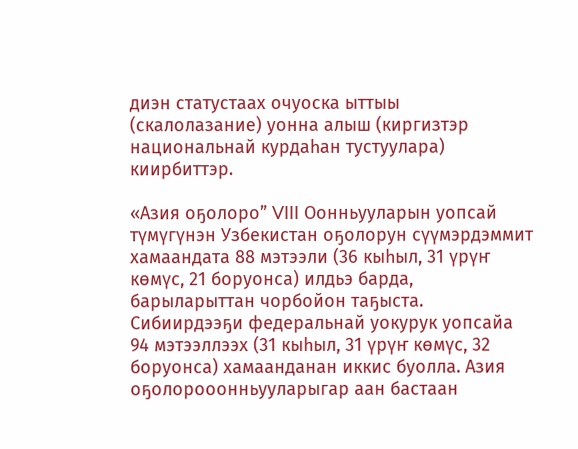диэн статустаах очуоска ыттыы (скалолазание) уонна алыш (киргизтэр национальнай курдаһан тустуулара) киирбиттэр.

«Азия оҕолоро” VIII Оонньууларын уопсай түмүгүнэн Узбекистан оҕолорун сүүмэрдэммит хамаандата 88 мэтээли (36 кыһыл, 31 үрүҥ көмүс, 21 боруонса) илдьэ барда, барыларыттан чорбойон таҕыста. Сибиирдээҕи федеральнай уокурук уопсайа 94 мэтээллээх (31 кыһыл, 31 үрүҥ көмүс, 32 боруонса) хамаанданан иккис буолла. Азия оҕолорооонньууларыгар аан бастаан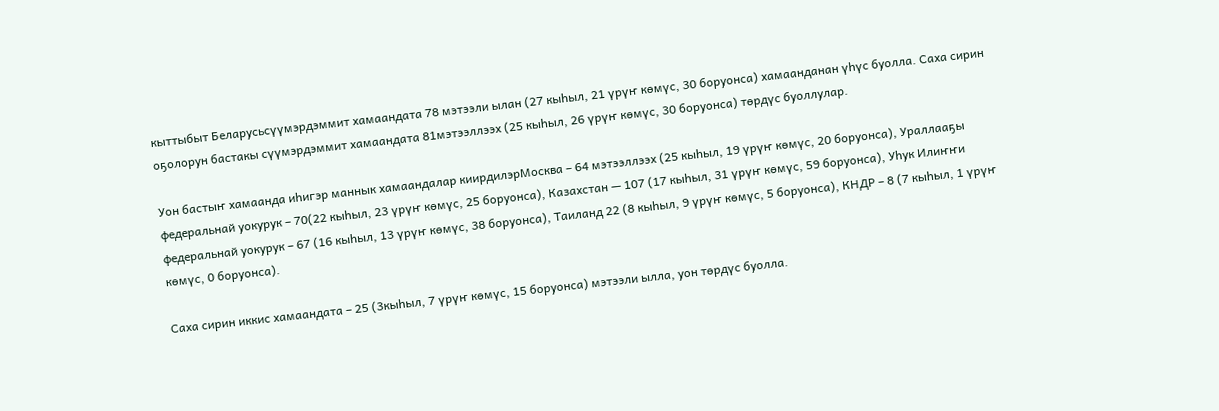кыттыбыт Беларусьсүүмэрдэммит хамаандата 78 мэтээли ылан (27 кыһыл, 21 үрүҥ көмүс, 30 боруонса) хамаанданан үһүс буолла. Саха сирин оҕолорун бастакы сүүмэрдэммит хамаандата 81мэтээллээх (25 кыһыл, 26 үрүҥ көмүс, 30 боруонса) төрдүс буоллулар.

Уон бастыҥ хамаанда иһигэр маннык хамаандалар киирдилэрМосква – 64 мэтээллээх (25 кыһыл, 19 үрүҥ көмүс, 20 боруонса), Ураллааҕы федеральнай уокурук – 70(22 кыһыл, 23 үрүҥ көмүс, 25 боруонса), Казахстан — 107 (17 кыһыл, 31 үрүҥ көмүс, 59 боруонса), Уһук Илиҥҥи федеральнай уокурук – 67 (16 кыһыл, 13 үрүҥ көмүс, 38 боруонса), Таиланд 22 (8 кыһыл, 9 үрүҥ көмүс, 5 боруонса), КНДР – 8 (7 кыһыл, 1 үрүҥ көмүс, 0 боруонса).

Саха сирин иккис хамаандата – 25 (3кыһыл, 7 үрүҥ көмүс, 15 боруонса) мэтээли ылла, уон төрдүс буолла.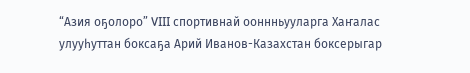“Азия оҕолоро” VIII спортивнай ооннньууларга Хаҥалас улууһуттан боксаҕа Арий Иванов-Казахстан боксерыгар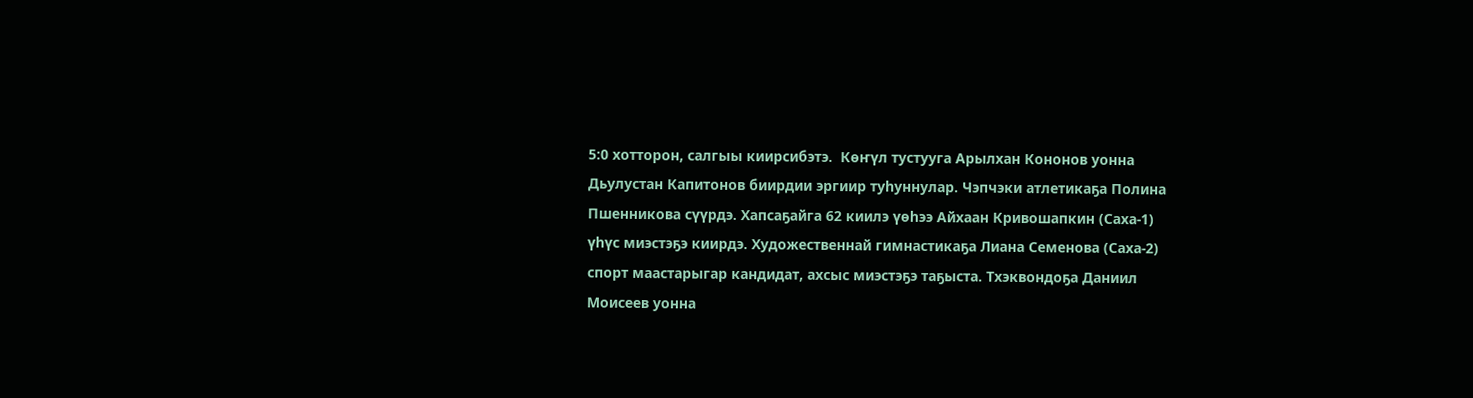5:0 хотторон, салгыы киирсибэтэ.  Көҥүл тустууга Арылхан Кононов уонна Дьулустан Капитонов биирдии эргиир туһуннулар. Чэпчэки атлетикаҕа Полина Пшенникова сүүрдэ. Хапсаҕайга 62 киилэ үөһээ Айхаан Кривошапкин (Саха-1) үһүс миэстэҕэ киирдэ. Художественнай гимнастикаҕа Лиана Семенова (Саха-2) спорт маастарыгар кандидат, ахсыс миэстэҕэ таҕыста. Тхэквондоҕа Даниил Моисеев уонна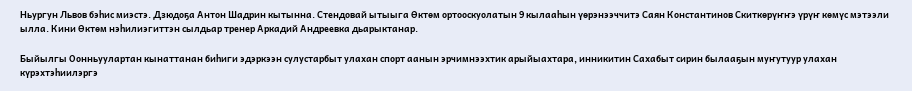Ньургун Львов бэһис миэстэ. Дзюдоҕа Антон Шадрин кытынна. Стендовай ытыыга Өктөм ортооскуолатын 9 кылааһын үөрэнээччитэ Саян Константинов Скиткөрүҥҥэ үрүҥ көмүс мэтээли ылла. Кини Өктөм нэһилиэгиттэн сылдьар тренер Аркадий Андреевка дьарыктанар.

Быйылгы Оонньуулартан кынаттанан биһиги эдэркээн сулустарбыт улахан спорт аанын эрчимнээхтик арыйыахтара, инникитин Сахабыт сирин былааҕын муҥутуур улахан күрэхтэһиилэргэ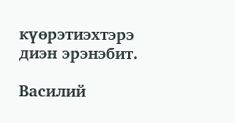күөрэтиэхтэрэ диэн эрэнэбит.

Василий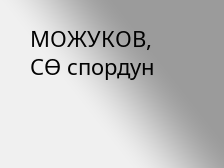МОЖУКОВ, СӨ спордун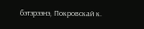бэтэрээнэ, Покровскай к.